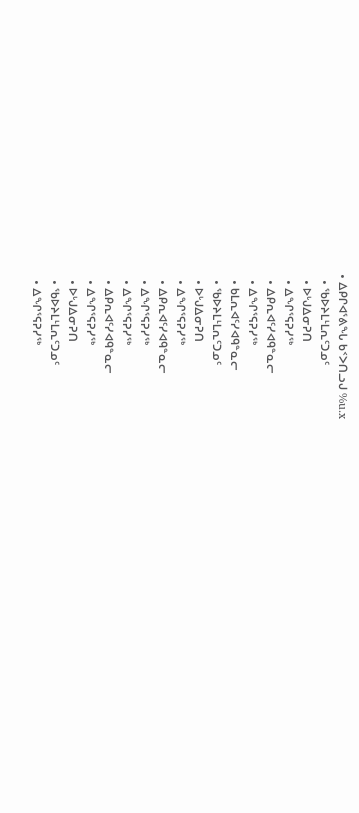• ᐃᑭᒋᐊᕐᕕᖓ ᑲᑉᐳᑎᓗᒍ %u.x
  • ᖃᐅᔨᒪᒻᒪᕆᑦᑐᓄᑦ
  • ᐅᒡᒍᐃᓂᕈᑎ
  • ᐃᖏᕐᕋᕈᓯᖅ
  • ᐃᑭᕆᐊᑦᓯᐊᑫᓐᓇᓕ
  • ᐃᖏᕐᕋᕈᓯᖅ
  • ᑲᒪᕆᐊᑦᓯᐊᑫᓐᓇᓕ
  • ᖃᐅᔨᒪᒻᒪᕆᑦᑐᓄᑦ
  • ᐅᒡᒍᐃᓂᕈᑎ
  • ᐃᖏᕐᕋᕈᓯᖅ
  • ᐃᑭᕆᐊᑦᓯᐊᑫᓐᓇᓕ
  • ᐃᖏᕐᕋᕈᓯᖅ
  • ᐃᖏᕐᕋᕈᓯᖅ
  • ᐃᑭᕆᐊᑦᓯᐊᑫᓐᓇᓕ
  • ᐃᖏᕐᕋᕈᓯᖅ
  • ᐅᒡᒍᐃᓂᕈᑎ
  • ᖃᐅᔨᒪᒻᒪᕆᑦᑐᓄᑦ
  • ᐃᖏᕐᕋᕈᓯᖅ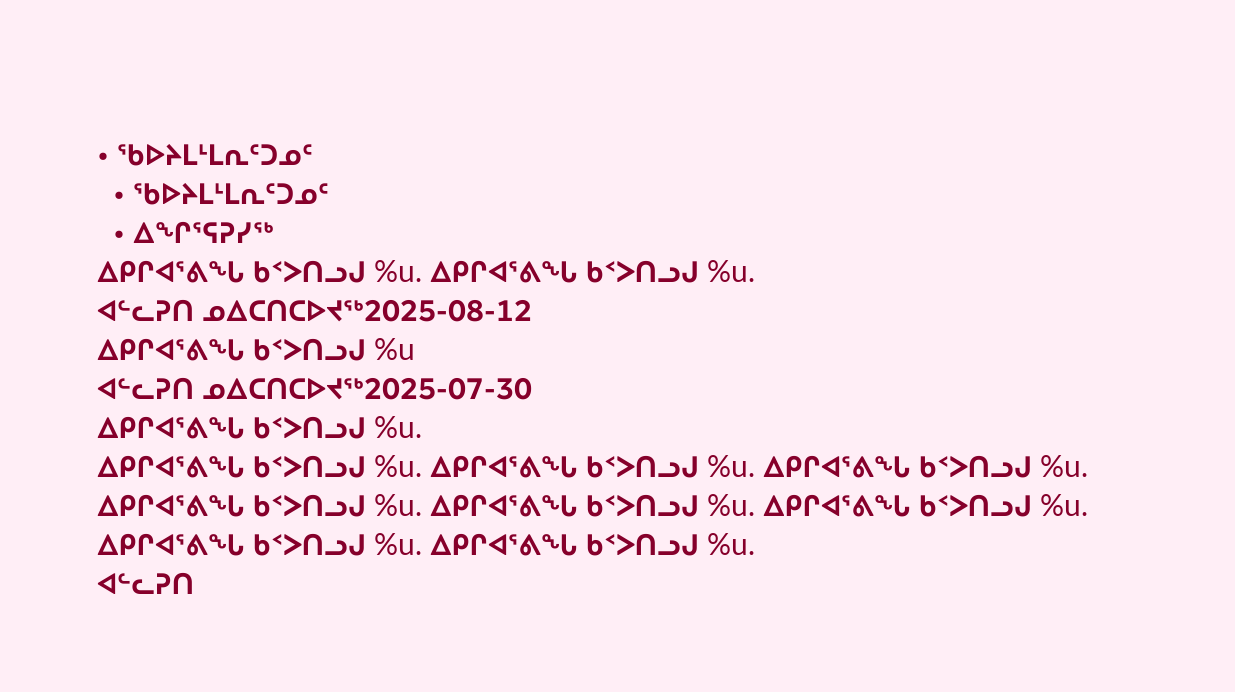• ᖃᐅᔨᒪᒻᒪᕆᑦᑐᓄᑦ
  • ᖃᐅᔨᒪᒻᒪᕆᑦᑐᓄᑦ
  • ᐃᖏᕐᕋᕈᓯᖅ
ᐃᑭᒋᐊᕐᕕᖓ ᑲᑉᐳᑎᓗᒍ %u. ᐃᑭᒋᐊᕐᕕᖓ ᑲᑉᐳᑎᓗᒍ %u.
ᐊᓪᓚᕈᑎ ᓄᐃᑕᑎᑕᐅᔪᖅ2025-08-12
ᐃᑭᒋᐊᕐᕕᖓ ᑲᑉᐳᑎᓗᒍ %u
ᐊᓪᓚᕈᑎ ᓄᐃᑕᑎᑕᐅᔪᖅ2025-07-30
ᐃᑭᒋᐊᕐᕕᖓ ᑲᑉᐳᑎᓗᒍ %u.
ᐃᑭᒋᐊᕐᕕᖓ ᑲᑉᐳᑎᓗᒍ %u. ᐃᑭᒋᐊᕐᕕᖓ ᑲᑉᐳᑎᓗᒍ %u. ᐃᑭᒋᐊᕐᕕᖓ ᑲᑉᐳᑎᓗᒍ %u. ᐃᑭᒋᐊᕐᕕᖓ ᑲᑉᐳᑎᓗᒍ %u. ᐃᑭᒋᐊᕐᕕᖓ ᑲᑉᐳᑎᓗᒍ %u. ᐃᑭᒋᐊᕐᕕᖓ ᑲᑉᐳᑎᓗᒍ %u. ᐃᑭᒋᐊᕐᕕᖓ ᑲᑉᐳᑎᓗᒍ %u. ᐃᑭᒋᐊᕐᕕᖓ ᑲᑉᐳᑎᓗᒍ %u.
ᐊᓪᓚᕈᑎ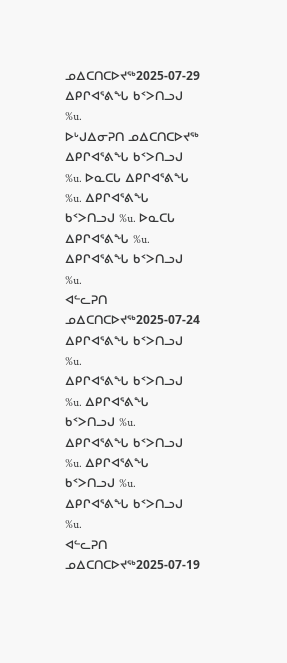ᓄᐃᑕᑎᑕᐅᔪᖅ2025-07-29
ᐃᑭᒋᐊᕐᕕᖓ ᑲᑉᐳᑎᓗᒍ %u.
ᐅᒡᒍᐃᓂᕈᑎ ᓄᐃᑕᑎᑕᐅᔪᖅ ᐃᑭᒋᐊᕐᕕᖓ ᑲᑉᐳᑎᓗᒍ %u. ᐅᓇᑕᒐ ᐃᑭᒋᐊᕐᕕᖓ %u. ᐃᑭᒋᐊᕐᕕᖓ ᑲᑉᐳᑎᓗᒍ %u. ᐅᓇᑕᒐ ᐃᑭᒋᐊᕐᕕᖓ %u. ᐃᑭᒋᐊᕐᕕᖓ ᑲᑉᐳᑎᓗᒍ %u.
ᐊᓪᓚᕈᑎ ᓄᐃᑕᑎᑕᐅᔪᖅ2025-07-24
ᐃᑭᒋᐊᕐᕕᖓ ᑲᑉᐳᑎᓗᒍ %u.
ᐃᑭᒋᐊᕐᕕᖓ ᑲᑉᐳᑎᓗᒍ %u. ᐃᑭᒋᐊᕐᕕᖓ ᑲᑉᐳᑎᓗᒍ %u. ᐃᑭᒋᐊᕐᕕᖓ ᑲᑉᐳᑎᓗᒍ %u. ᐃᑭᒋᐊᕐᕕᖓ ᑲᑉᐳᑎᓗᒍ %u. ᐃᑭᒋᐊᕐᕕᖓ ᑲᑉᐳᑎᓗᒍ %u.
ᐊᓪᓚᕈᑎ ᓄᐃᑕᑎᑕᐅᔪᖅ2025-07-19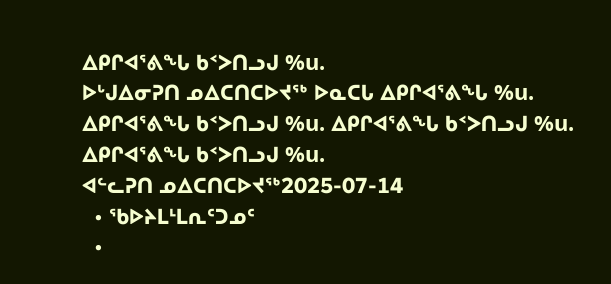ᐃᑭᒋᐊᕐᕕᖓ ᑲᑉᐳᑎᓗᒍ %u.
ᐅᒡᒍᐃᓂᕈᑎ ᓄᐃᑕᑎᑕᐅᔪᖅ ᐅᓇᑕᒐ ᐃᑭᒋᐊᕐᕕᖓ %u. ᐃᑭᒋᐊᕐᕕᖓ ᑲᑉᐳᑎᓗᒍ %u. ᐃᑭᒋᐊᕐᕕᖓ ᑲᑉᐳᑎᓗᒍ %u. ᐃᑭᒋᐊᕐᕕᖓ ᑲᑉᐳᑎᓗᒍ %u.
ᐊᓪᓚᕈᑎ ᓄᐃᑕᑎᑕᐅᔪᖅ2025-07-14
  • ᖃᐅᔨᒪᒻᒪᕆᑦᑐᓄᑦ
  •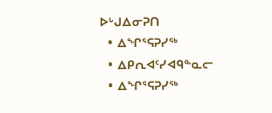ᐅᒡᒍᐃᓂᕈᑎ
  • ᐃᖏᕐᕋᕈᓯᖅ
  • ᐃᑭᕆᐊᑦᓯᐊᑫᓐᓇᓕ
  • ᐃᖏᕐᕋᕈᓯᖅ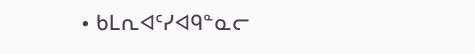• ᑲᒪᕆᐊᑦᓯᐊᑫᓐᓇᓕ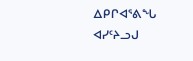ᐃᑭᒋᐊᕐᕕᖓ ᐊᓯᑦᔨᓗᒍ